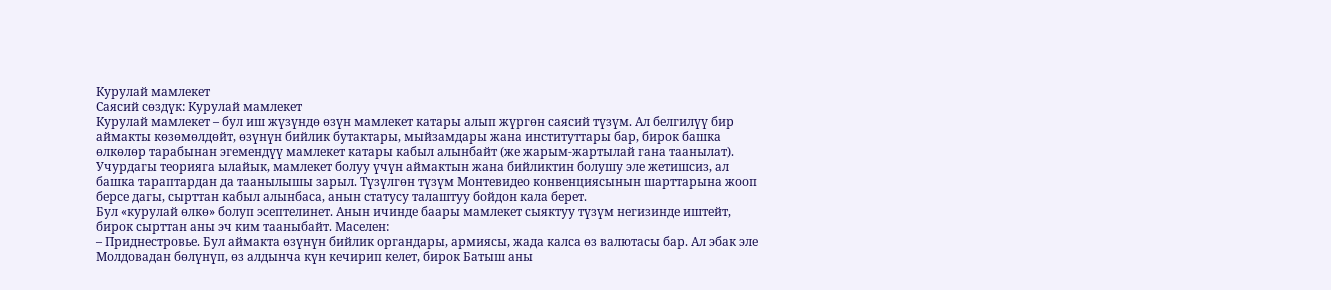Курулай мамлекет
Саясий сөздүк: Курулай мамлекет
Курулай мамлекет – бул иш жүзүндө өзүн мамлекет катары алып жүргөн саясий түзүм. Ал белгилүү бир аймакты көзөмөлдөйт, өзүнүн бийлик бутактары, мыйзамдары жана институттары бар, бирок башка өлкөлөр тарабынан эгемендүү мамлекет катары кабыл алынбайт (же жарым-жартылай гана таанылат).
Учурдагы теорияга ылайык, мамлекет болуу үчүн аймактын жана бийликтин болушу эле жетишсиз, ал башка тараптардан да таанылышы зарыл. Түзүлгөн түзүм Монтевидео конвенциясынын шарттарына жооп берсе дагы, сырттан кабыл алынбаса, анын статусу талаштуу бойдон кала берет.
Бул «курулай өлкө» болуп эсептелинет. Анын ичинде баары мамлекет сыяктуу түзүм негизинде иштейт, бирок сырттан аны эч ким тааныбайт. Маселен:
– Приднестровье. Бул аймакта өзүнүн бийлик органдары, армиясы, жада калса өз валютасы бар. Ал эбак эле Молдовадан бөлүнүп, өз алдынча күн кечирип келет, бирок Батыш аны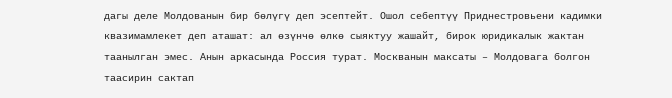дагы деле Молдованын бир бөлүгү деп эсептейт. Ошол себептүү Приднестровьени кадимки квазимамлекет деп аташат: ал өзүнчө өлкө сыяктуу жашайт, бирок юридикалык жактан таанылган эмес. Анын аркасында Россия турат. Москванын максаты – Молдовага болгон таасирин сактап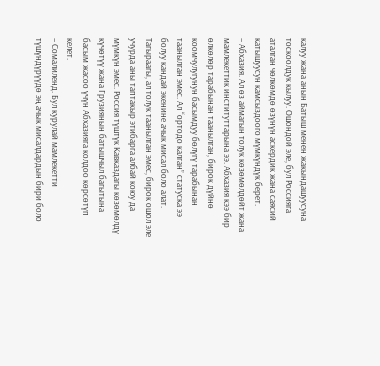калуу жана анын Батыш менен жакындашуусуна тоскоолдук кылуу. Ошондой эле, бул Россияга аталган чөлкөмдө өзүнүн аскердик жана саясий катышуусун камсыздоого мүмкүндүк берет.
– Абхазия. Ал өз аймагын толук көзөмөлдөйт жана мамлекеттик институттарына ээ. Абхазия кээ бир өлкөлөр тарабынан таанылган, бирок дүйнө коомчулугунун басымдуу бөлүгү тарабынан таанылган эмес. Ал “ортодо калган” статуска ээ болуу кандай экенине ачык мисал боло алат. Тагыраагы, ал толук таанылган эмес, бирок ошол эле учурда аны таптакыр этибарга албай коюу да мүмкүн эмес. Россия түштүк Кавказдагы көзөмөлдү күчөтүү жана Грузиянын батышчыл багытына басым жасоо үчүн Абхазияга колдоо көрсөтүп келет.
– Сомалиленд. Бул курулай мамлекетти түшүндүрүүдө эң ачык мисалдардын бири боло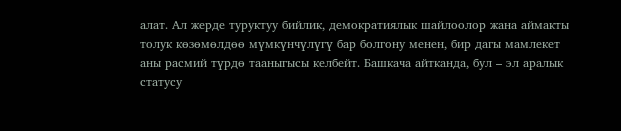алат. Ал жерде туруктуу бийлик, демократиялык шайлоолор жана аймакты толук көзөмөлдөө мүмкүнчүлүгү бар болгону менен, бир дагы мамлекет аны расмий түрдө тааныгысы келбейт. Башкача айтканда, бул – эл аралык статусу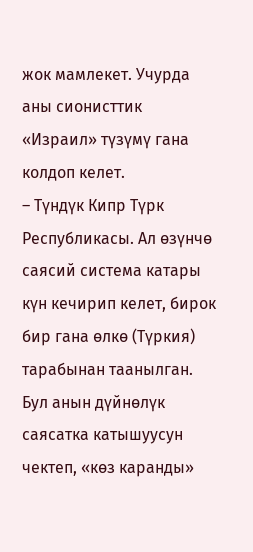жок мамлекет. Учурда аны сионисттик «Израил» түзүмү гана колдоп келет.
– Түндүк Кипр Түрк Республикасы. Ал өзүнчө саясий система катары күн кечирип келет, бирок бир гана өлкө (Түркия) тарабынан таанылган. Бул анын дүйнөлүк саясатка катышуусун чектеп, «көз каранды»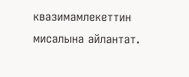квазимамлекеттин мисалына айлантат.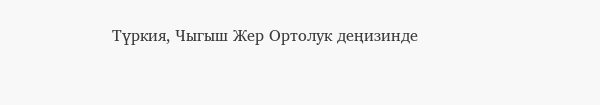Түркия, Чыгыш Жер Ортолук деңизинде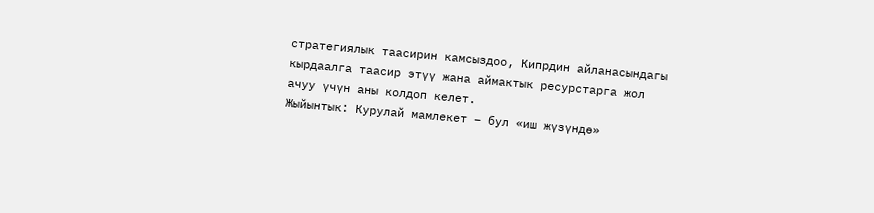стратегиялык таасирин камсыздоо, Кипрдин айланасындагы кырдаалга таасир этүү жана аймактык ресурстарга жол ачуу үчүн аны колдоп келет.
Жыйынтык: Курулай мамлекет – бул «иш жүзүндө»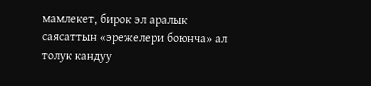мамлекет, бирок эл аралык саясаттын «эрежелери боюнча» ал толук кандуу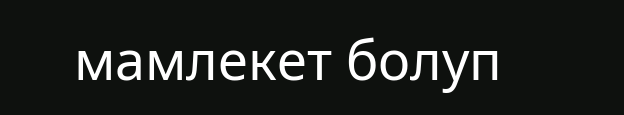мамлекет болуп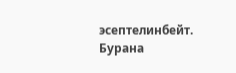эсептелинбейт.
Бурана